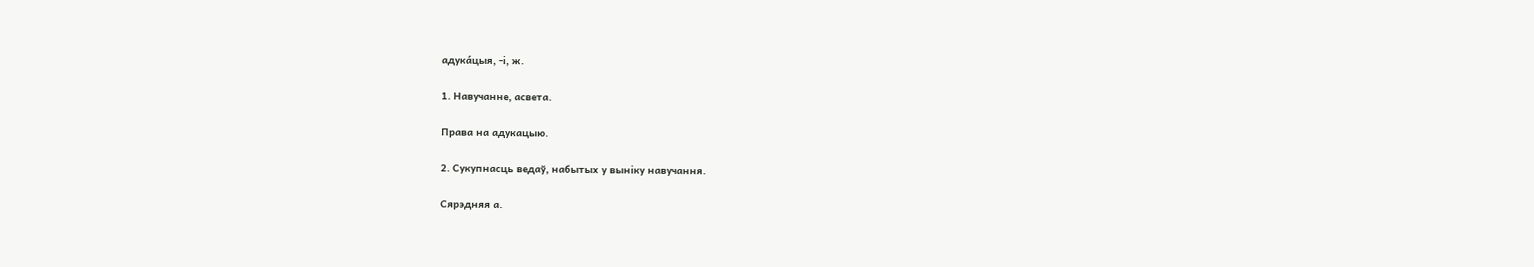адука́цыя, -і, ж.

1. Навучанне, асвета.

Права на адукацыю.

2. Сукупнасць ведаў, набытых у выніку навучання.

Сярэдняя а.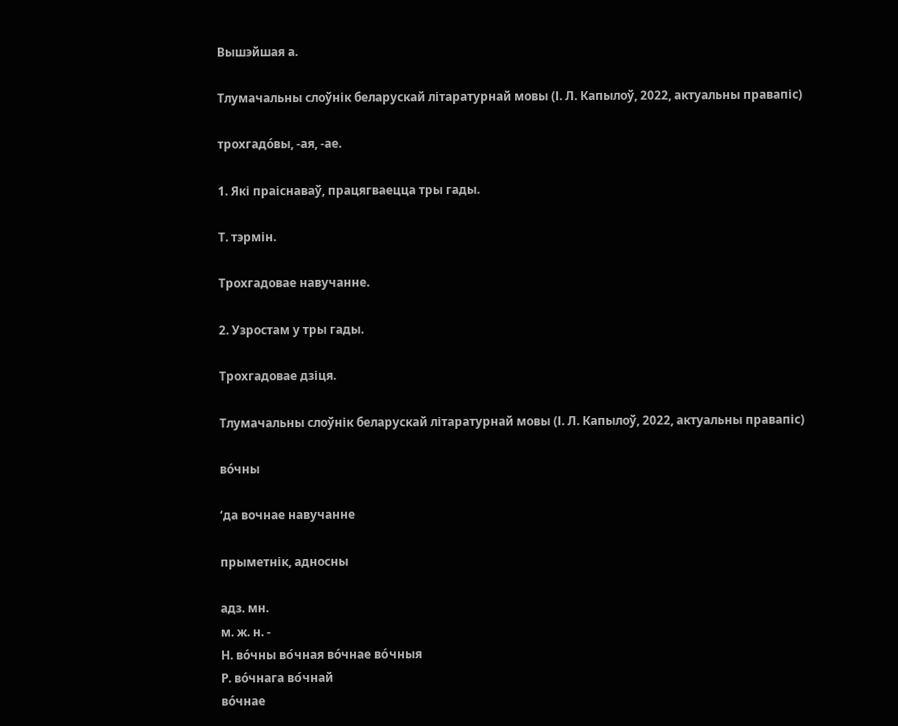Вышэйшая а.

Тлумачальны слоўнік беларускай літаратурнай мовы (І. Л. Капылоў, 2022, актуальны правапіс)

трохгадо́вы, -ая, -ае.

1. Які праіснаваў, працягваецца тры гады.

Т. тэрмін.

Трохгадовае навучанне.

2. Узростам у тры гады.

Трохгадовае дзіця.

Тлумачальны слоўнік беларускай літаратурнай мовы (І. Л. Капылоў, 2022, актуальны правапіс)

во́чны

‘да вочнае навучанне

прыметнік, адносны

адз. мн.
м. ж. н. -
Н. во́чны во́чная во́чнае во́чныя
Р. во́чнага во́чнай
во́чнае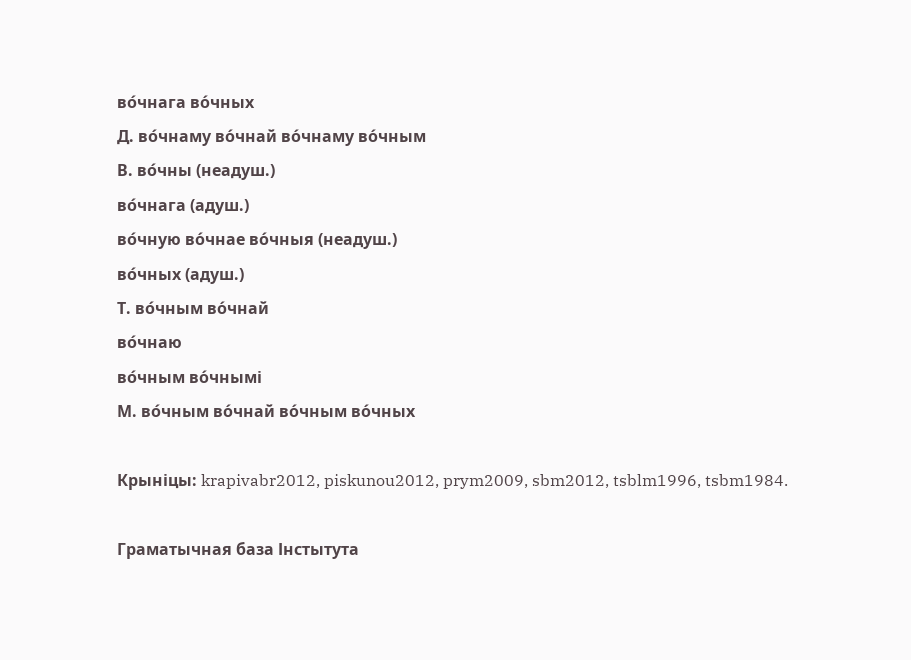во́чнага во́чных
Д. во́чнаму во́чнай во́чнаму во́чным
В. во́чны (неадуш.)
во́чнага (адуш.)
во́чную во́чнае во́чныя (неадуш.)
во́чных (адуш.)
Т. во́чным во́чнай
во́чнаю
во́чным во́чнымі
М. во́чным во́чнай во́чным во́чных

Крыніцы: krapivabr2012, piskunou2012, prym2009, sbm2012, tsblm1996, tsbm1984.

Граматычная база Інстытута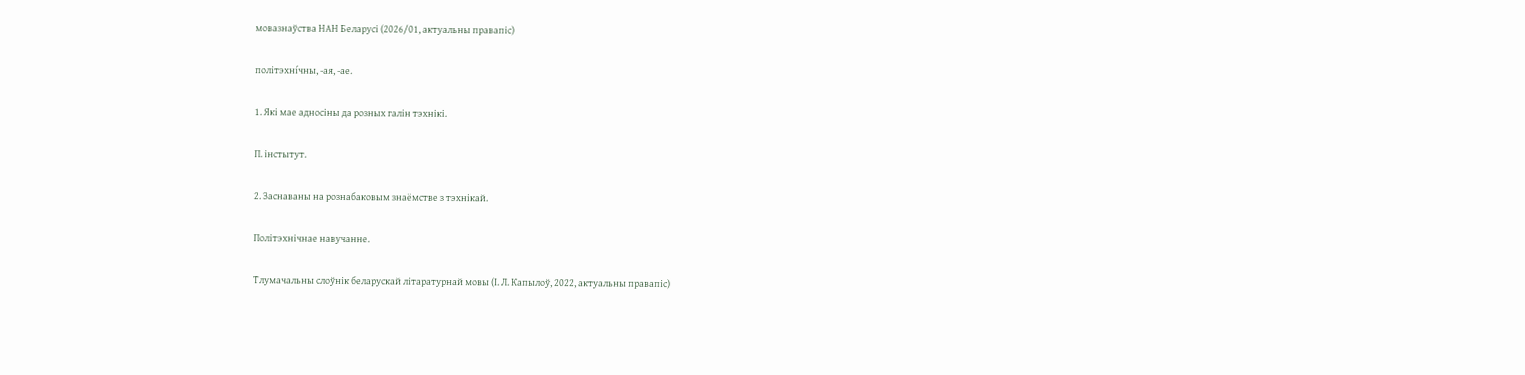мовазнаўства НАН Беларусі (2026/01, актуальны правапіс)

політэхні́чны, -ая, -ае.

1. Які мае адносіны да розных галін тэхнікі.

П. інстытут.

2. Заснаваны на рознабаковым знаёмстве з тэхнікай.

Політэхнічнае навучанне.

Тлумачальны слоўнік беларускай літаратурнай мовы (І. Л. Капылоў, 2022, актуальны правапіс)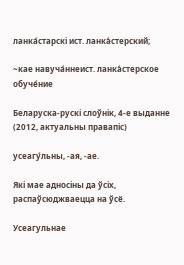ланка́старскі ист. ланка́стерский;

~кае навуча́ннеист. ланка́стерское обуче́ние

Беларуска-рускі слоўнік, 4-е выданне (2012, актуальны правапіс)

усеагу́льны, -ая, -ае.

Які мае адносіны да ўсіх, распаўсюджваецца на ўсё.

Усеагульнае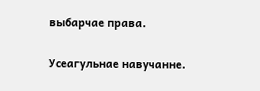выбарчае права.

Усеагульнае навучанне.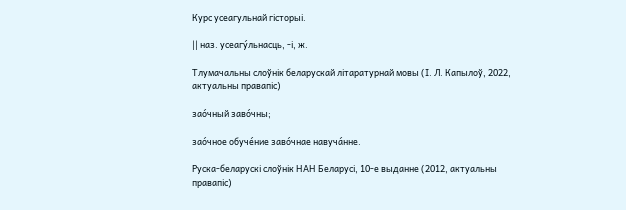Курс усеагульнай гісторыі.

|| наз. усеагу́льнасць, -і, ж.

Тлумачальны слоўнік беларускай літаратурнай мовы (І. Л. Капылоў, 2022, актуальны правапіс)

зао́чный заво́чны;

зао́чное обуче́ние заво́чнае навуча́нне.

Руска-беларускі слоўнік НАН Беларусі, 10-е выданне (2012, актуальны правапіс)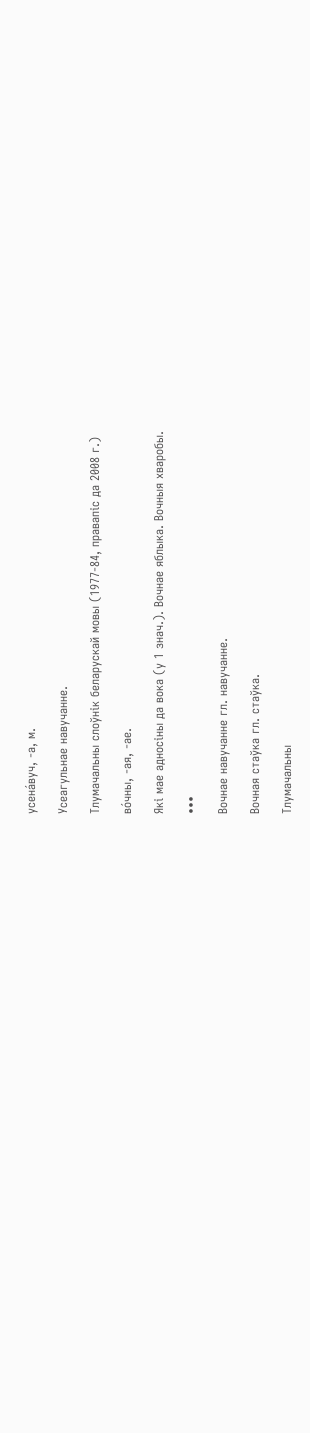усена́вуч, ‑а, м.

Усеагульнае навучанне.

Тлумачальны слоўнік беларускай мовы (1977-84, правапіс да 2008 г.)

во́чны, ‑ая, ‑ае.

Які мае адносіны да вока (у 1 знач.). Вочнае яблыка. Вочныя хваробы.

•••

Вочнае навучанне гл. навучанне.

Вочная стаўка гл. стаўка.

Тлумачальны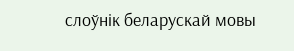слоўнік беларускай мовы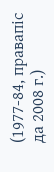(1977-84, правапіс да 2008 г.)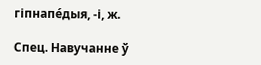гіпнапе́дыя, ‑і, ж.

Спец. Навучанне ў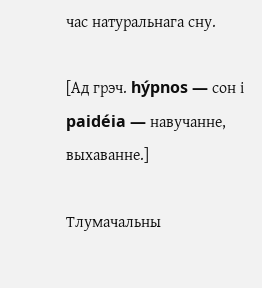час натуральнага сну.

[Ад грэч. hýpnos — сон і paidéia — навучанне, выхаванне.]

Тлумачальны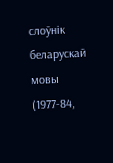слоўнік беларускай мовы (1977-84,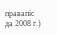правапіс да 2008 г.)